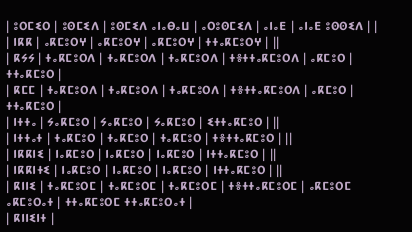| ⵓⵔⵎⵉⵔ | ⵓⵙⵎⵉⴷ | ⵓⵙⵎⵉⴷ ⴰⵏⴰⴱⴰⵡ | ⴰⵔⵓⵙⵎⵉⴷ | ⴰⵏⴰⴹ | ⴰⵏⴰⴹ ⵓⵙⵙⵉⴷ | |
| ⵏⴽⴽ | ⴰⴽⵎⵓⵔⵖ | ⴰⴽⵎⵓⵔⵖ | ⴰⴽⵎⵓⵔⵖ | ⵜⵜⴰⴽⵎⵓⵔⵖ | ||
| ⴽⵢⵢ | ⵜⴰⴽⵎⵓⵔⴷ | ⵜⴰⴽⵎⵓⵔⴷ | ⵜⴰⴽⵎⵓⵔⴷ | ⵜⴻⵜⵜⴰⴽⵎⵓⵔⴷ | ⴰⴽⵎⵓⵔ | ⵜⵜⴰⴽⵎⵓⵔ |
| ⴽⵎⵎ | ⵜⴰⴽⵎⵓⵔⴷ | ⵜⴰⴽⵎⵓⵔⴷ | ⵜⴰⴽⵎⵓⵔⴷ | ⵜⴻⵜⵜⴰⴽⵎⵓⵔⴷ | ⴰⴽⵎⵓⵔ | ⵜⵜⴰⴽⵎⵓⵔ |
| ⵏⵜⵜⴰ | ⵢⴰⴽⵎⵓⵔ | ⵢⴰⴽⵎⵓⵔ | ⵢⴰⴽⵎⵓⵔ | ⵉⵜⵜⴰⴽⵎⵓⵔ | ||
| ⵏⵜⵜⴰⵜ | ⵜⴰⴽⵎⵓⵔ | ⵜⴰⴽⵎⵓⵔ | ⵜⴰⴽⵎⵓⵔ | ⵜⴻⵜⵜⴰⴽⵎⵓⵔ | ||
| ⵏⴽⴽⵏⵉ | ⵏⴰⴽⵎⵓⵔ | ⵏⴰⴽⵎⵓⵔ | ⵏⴰⴽⵎⵓⵔ | ⵏⵜⵜⴰⴽⵎⵓⵔ | ||
| ⵏⴽⴽⵏⵜⵉ | ⵏⴰⴽⵎⵓⵔ | ⵏⴰⴽⵎⵓⵔ | ⵏⴰⴽⵎⵓⵔ | ⵏⵜⵜⴰⴽⵎⵓⵔ | ||
| ⴽⵏⵏⵉ | ⵜⴰⴽⵎⵓⵔⵎ | ⵜⴰⴽⵎⵓⵔⵎ | ⵜⴰⴽⵎⵓⵔⵎ | ⵜⴻⵜⵜⴰⴽⵎⵓⵔⵎ | ⴰⴽⵎⵓⵔⵎ ⴰⴽⵎⵓⵔⴰⵜ | ⵜⵜⴰⴽⵎⵓⵔⵎ ⵜⵜⴰⴽⵎⵓⵔⴰⵜ |
| ⴽⵏⵏⵉⵏⵜ |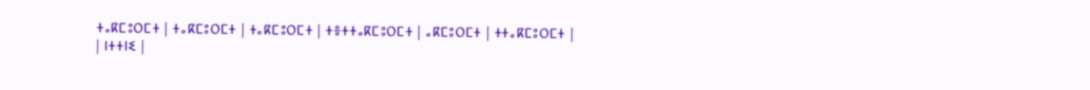ⵜⴰⴽⵎⵓⵔⵎⵜ | ⵜⴰⴽⵎⵓⵔⵎⵜ | ⵜⴰⴽⵎⵓⵔⵎⵜ | ⵜⴻⵜⵜⴰⴽⵎⵓⵔⵎⵜ | ⴰⴽⵎⵓⵔⵎⵜ | ⵜⵜⴰⴽⵎⵓⵔⵎⵜ |
| ⵏⵜⵜⵏⵉ |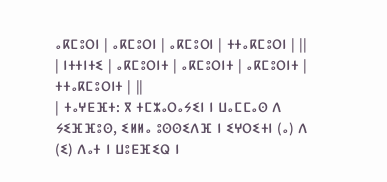ⴰⴽⵎⵓⵔⵏ | ⴰⴽⵎⵓⵔⵏ | ⴰⴽⵎⵓⵔⵏ | ⵜⵜⴰⴽⵎⵓⵔⵏ | ||
| ⵏⵜⵜⵏⵜⵉ | ⴰⴽⵎⵓⵔⵏⵜ | ⴰⴽⵎⵓⵔⵏⵜ | ⴰⴽⵎⵓⵔⵏⵜ | ⵜⵜⴰⴽⵎⵓⵔⵏⵜ | ||
| ⵜⴰⵖⴹⴼⵜ: ⴳ ⵜⵎⵣⴰⵔⴰⵢⵉⵏ ⵏ ⵡⴰⵎⵎⴰⵙ ⴷ ⵢⵉⴼⴼⵓⵙ, ⵉⵍⵍⴰ ⵓⵙⵙⵉⴷⴼ ⵏ ⵉⵖⵔⵉⵜⵏ (ⴰ) ⴷ (ⵉ) ⴷⴰⵜ ⵏ ⵡⵓⴹⴼⵉⵕ ⵏ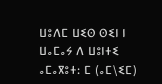ⵡⵓⴷⵎ ⵡⵉⵙ ⵙⵉⵏ ⵏ ⵡⴰⵎⴰⵢ ⴷ ⵡⵓⵏⵜⵉ ⴰⵎⴰⴳⵓⵜ: ⵎ (ⴰⵎ\ⵉⵎ)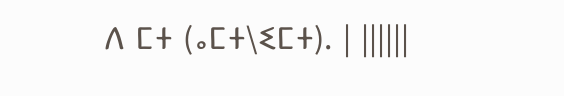ⴷ ⵎⵜ (ⴰⵎⵜ\ⵉⵎⵜ). | ||||||